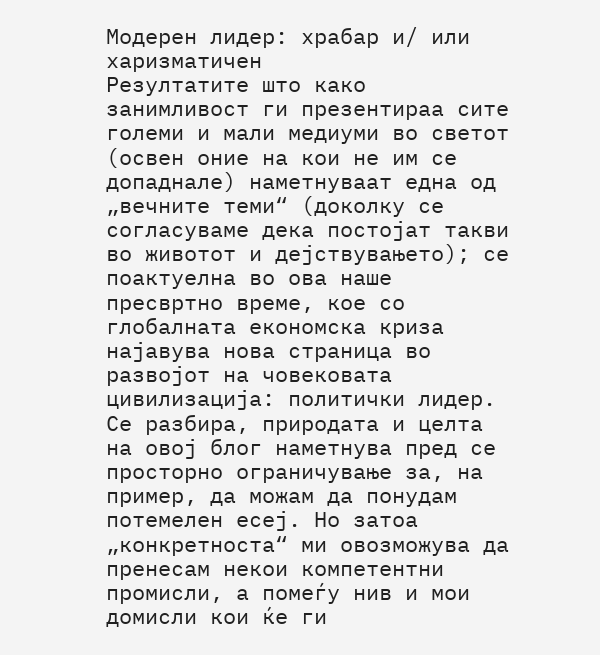Модерен лидер: храбар и/ или харизматичен
Резултатите што како занимливост ги презентираа сите големи и мали медиуми во светот (освен оние на кои не им се допаднале) наметнуваат една од „вечните теми“ (доколку се согласуваме дека постојат такви во животот и дејствувањето); се поактуелна во ова наше пресвртно време, кое со глобалната економска криза најавува нова страница во развојот на човековата цивилизација: политички лидер.
Се разбира, природата и целта на овој блог наметнува пред се просторно ограничување за, на пример, да можам да понудам потемелен есеј. Но затоа „конкретноста“ ми овозможува да пренесам некои компетентни промисли, а помеѓу нив и мои домисли кои ќе ги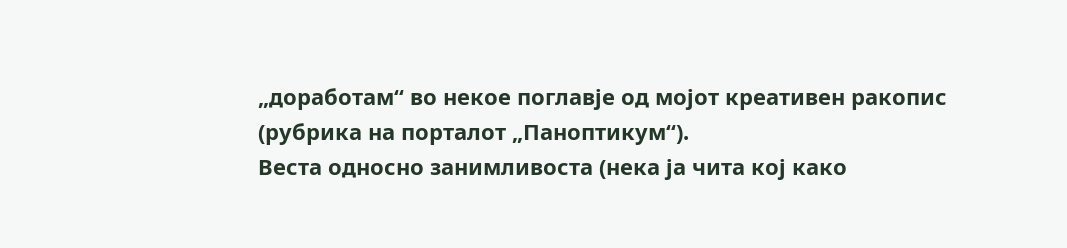„доработам“ во некое поглавје од мојот креативен ракопис (рубрика на порталот „Паноптикум“).
Веста односно занимливоста (нека ја чита кој како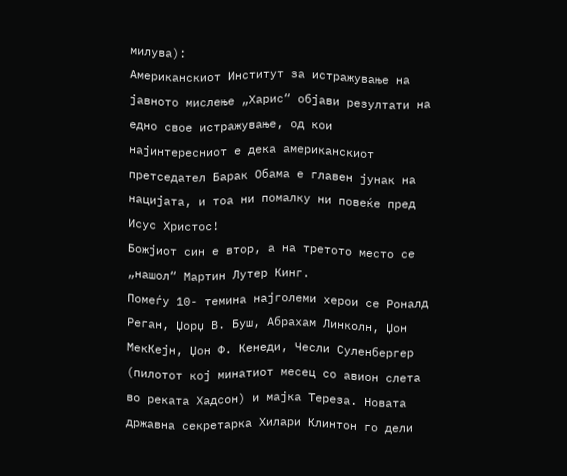милува):
Американскиот Институт за истражување на јавното мислење „Харис“ објави резултати на едно свое истражување, од кои најинтересниот е дека американскиот претседател Барак Обама е главен јунак на нацијата, и тоа ни помалку ни повеќе пред Исус Христос!
Божјиот син е втор, а на третото место се „нашол“ Мартин Лутер Кинг.
Помеѓу 10- темина најголеми херои се Роналд Реган, Џорџ В. Буш, Абрахам Линколн, Џон МекКејн, Џон Ф. Кенеди, Чесли Суленбергер (пилотот кој минатиот месец со авион слета во реката Хадсон) и мајка Тереза. Новата државна секретарка Хилари Клинтон го дели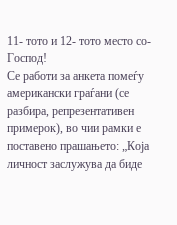11- тото и 12- тото место со- Господ!
Се работи за анкета помеѓу американски граѓани (се разбира, репрезентативен примерок), во чии рамки е поставено прашањето: „Која личност заслужува да биде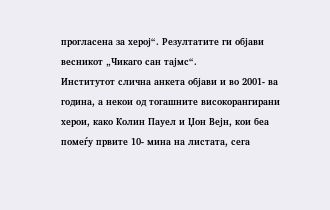прогласена за херој“. Резултатите ги објави весникот „Чикаго сан тајмс“.
Институтот слична анкета објави и во 2001- ва година, а некои од тогашните високорангирани херои, како Колин Пауел и Џон Вејн, кои беа помеѓу првите 10- мина на листата, сега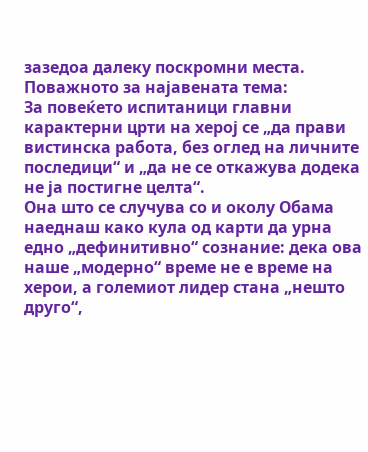зазедоа далеку поскромни места.
Поважното за најавената тема:
За повеќето испитаници главни карактерни црти на херој се „да прави вистинска работа, без оглед на личните последици“ и „да не се откажува додека не ја постигне целта“.
Она што се случува со и околу Обама наеднаш како кула од карти да урна едно „дефинитивно“ сознание: дека ова наше „модерно“ време не е време на херои, а големиот лидер стана „нешто друго“,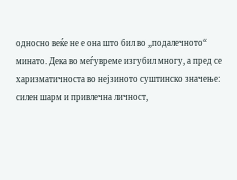односно веќе не е она што бил во „подалечното“ минато. Дека во меѓувреме изгубил многу, а пред се харизматичноста во нејзиното суштинско значење: силен шарм и привлечна личност,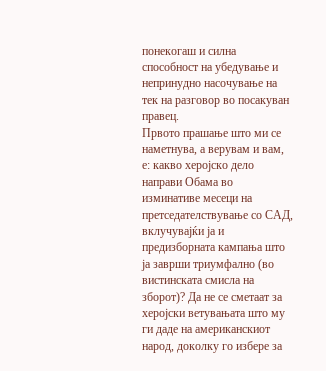понекогаш и силна способност на убедување и непринудно насочување на тек на разговор во посакуван правец.
Првото прашање што ми се наметнува, а верувам и вам, е: какво херојско дело направи Обама во изминативе месеци на претседателствување со САД, вклучувајќи ја и предизборната кампања што ја заврши триумфално (во вистинската смисла на зборот)? Да не се сметаат за херојски ветувањата што му ги даде на американскиот народ, доколку го избере за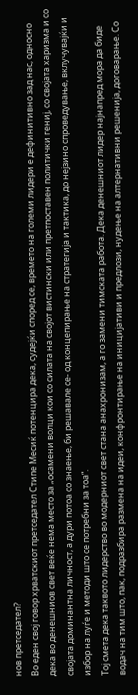нов претседател?
Во еден свој говор хрватскиот претседател Стипе Месиќ потенцира дека, судејќи според се, времето на големи лидери е дефинитивно зад нас, односно дека во денешниов свет веќе нема место за „осамени волци кои со силата на својот вистински или претпоставен политички гениј, со својата харизма и со својата доминантна личност, а дури потоа со знаење, би решавале се- од концепирање на стратегија и тактика, до нејзино спроведување, вклучувајќи и избор на луѓе и методи што се потребни за тоа“.
Тој смета дека таквото лидерство во модерниот свет стана анахронизам, а го замени тимската работа. Дека денешниот лидер најнапред мора да биде водач на тим што, пак, подразбира размена на идеи, конфронтирање на иницијативи и предлози, нудење на алтернативни решенија, договарање. Со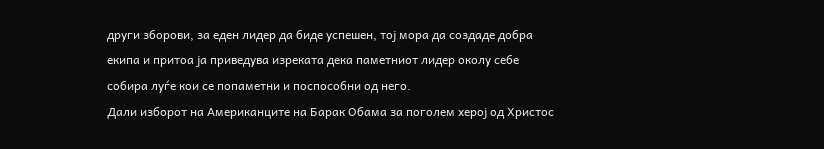други зборови, за еден лидер да биде успешен, тој мора да создаде добра екипа и притоа ја приведува изреката дека паметниот лидер околу себе собира луѓе кои се попаметни и поспособни од него.
Дали изборот на Американците на Барак Обама за поголем херој од Христос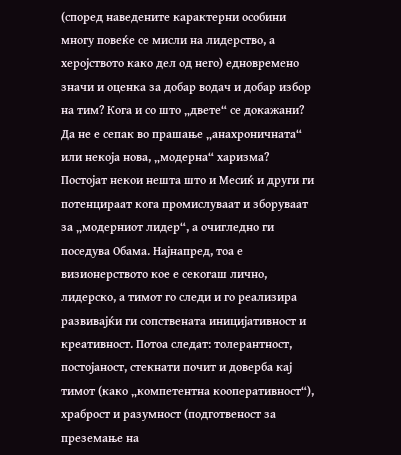(според наведените карактерни особини многу повеќе се мисли на лидерство, а херојството како дел од него) едновремено значи и оценка за добар водач и добар избор на тим? Кога и со што „двете“ се докажани? Да не е сепак во прашање „анахроничната“ или некоја нова, „модерна“ харизма?
Постојат некои нешта што и Месиќ и други ги потенцираат кога промислуваат и зборуваат за „модерниот лидер“, а очигледно ги поседува Обама. Најнапред, тоа е визионерството кое е секогаш лично, лидерско, а тимот го следи и го реализира развивајќи ги сопствената иницијативност и креативност. Потоа следат: толерантност, постојаност, стекнати почит и доверба кај тимот (како „компетентна кооперативност“), храброст и разумност (подготвеност за преземање на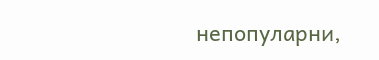непопуларни,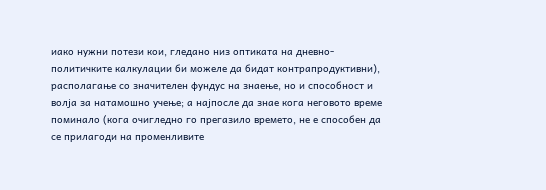иако нужни потези кои, гледано низ оптиката на дневно- политичките калкулации би можеле да бидат контрапродуктивни), располагање со значителен фундус на знаење, но и способност и волја за натамошно учење; а најпосле да знае кога неговото време поминало (кога очигледно го прегазило времето, не е способен да се прилагоди на променливите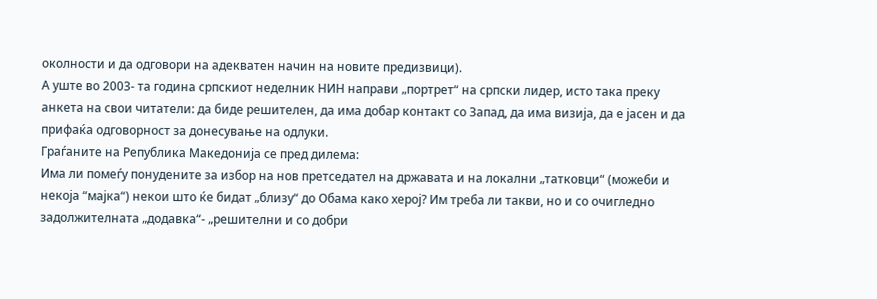околности и да одговори на адекватен начин на новите предизвици).
А уште во 2003- та година српскиот неделник НИН направи „портрет“ на српски лидер, исто така преку анкета на свои читатели: да биде решителен, да има добар контакт со Запад, да има визија, да е јасен и да прифаќа одговорност за донесување на одлуки.
Граѓаните на Република Македонија се пред дилема:
Има ли помеѓу понудените за избор на нов претседател на државата и на локални „татковци“ (можеби и некоја “мајка“) некои што ќе бидат „близу“ до Обама како херој? Им треба ли такви, но и со очигледно задолжителната „додавка“- „решителни и со добри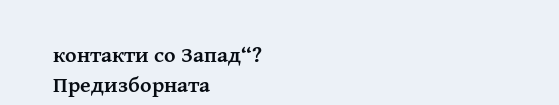контакти со Запад“?
Предизборната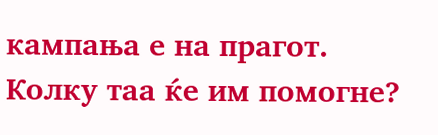кампања е на прагот. Колку таа ќе им помогне?